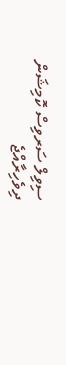ސިވިލް ސަރވިސް ކޮމިޝަން
ދިވެހިރާއްޖެ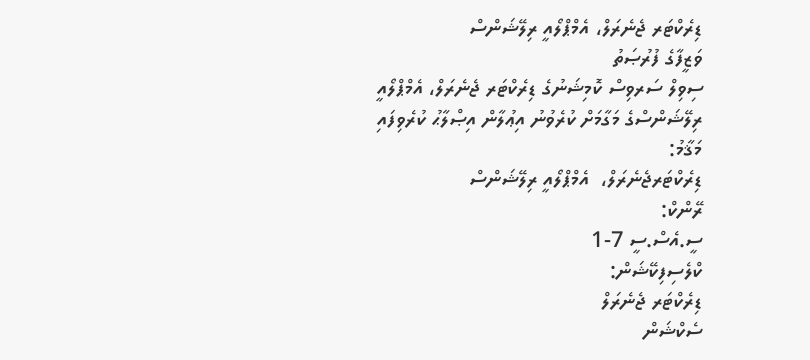ޑިރެކްޓަރ ޖެނެރަލް، އެމްޕްލޯއީ ރިލޭޝަންސް
ވަޒީފާގެ ފުރުޞަތު
ސިވިލް ސަރވިސް ކޮމިޝަނުގެ ޑިރެކްޓަރ ޖެނެރަލް، އެމްޕްލޯއީ ރިލޭޝަންސްގެ މަގާމަށް ކުރެވުނު އިޢުލާން އިޞްލާޙު ކުރެވިފައި
މަޤާމު:
ޑިރެކްޓަރޖެނެރަލް،  އެމްޕްލޯއީ ރިލޭޝަންސް
ރޭންކް:
ސީ.އެސް.ސީ 7-1
ކްލެސިފިކޭޝަން:
ޑިރެކްޓަރ ޖެނެރަލް
ސެކްޝަން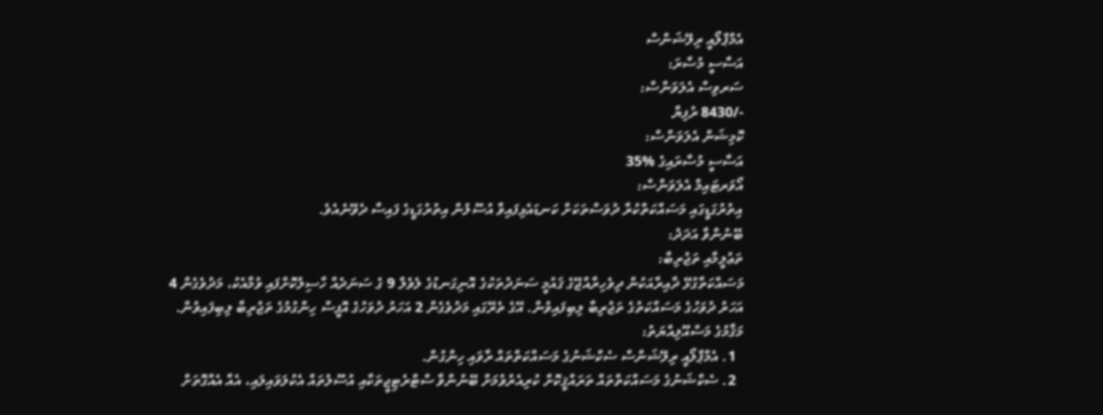އެމްޕްލޯއީ ރިލޭޝަންސް
އަސާސީ މުސާރަ:
ސަރވިސް އެލަވަންސް:
-/8430 ރުފިޔާ
ކޮމިޝަން އެލަވަންސް:
އަސާސީ މުސާރައިގެ %35
އޯވަރޓައިމް އެލަވަންސް:
އިތުރުގަޑީގައި މަސައްކަތްކުރާ ދުވަސްތަކަށް ކަނޑައެޅިފައިވާ އުސޫލުން އިތުރުގަޑީގެ ފައިސާ ދެވޭނެއެވެ.
ބޭނުންވާ އަދަދު:
ތަޢުލީމާއި ތަޖުރިބާ:
މަސައްކަތާގުޅޭ ދާއިރާއަކުން ދިވެހިރާއްޖޭގެ ޤައުމީ ސަނަދުތަކުގެ އޮނިގަނޑުގެ ލެވެލް 9 ގެ ސަނަދެއް ހާސިލުކޮށްފައި ވުމާއެކު، މަދުވެގެން 4 އަހަރު ދުވަހުގެ މަސައްކަތުގެ ތަޖުރިބާ ލިބިފައިވުން. އޭގެ ތެރޭގައި މަދުވެގެން 2 އަހަރު ދުވަހުގެ އޮފީސް ހިންގުމުގެ ތަޖުރިބާ ލިބިފައިވުން.
މަޤާމުގެ މަސްއޫލިއްޔަތު:
  1. އެމްޕްލޯއީ ރިލޭޝަންސް ސެކްޝަނުގެ މަސައްކަތްތައް ރާވައި ހިންގުން.
  2. ސެކްޝަނުގެ މަސައްކަތްތައް ތަރައްޤީކޮށް ކުރިއެރުވުމަށް ބޭނުންވާ ސްޓްރެޓިޖީތަކާއި އުސޫލުތައް އެކުލަވައިލައި، އެއާ އެއްގޮތަށް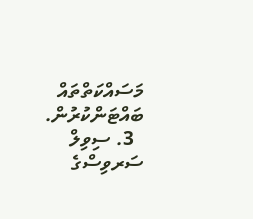މަސައްކަތްތައް ބައްޓަންކުރުން.
  3. ސިވިލް ސަރވިސްގެ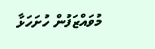މުވައްޒަފުން ހުށަހަޅާ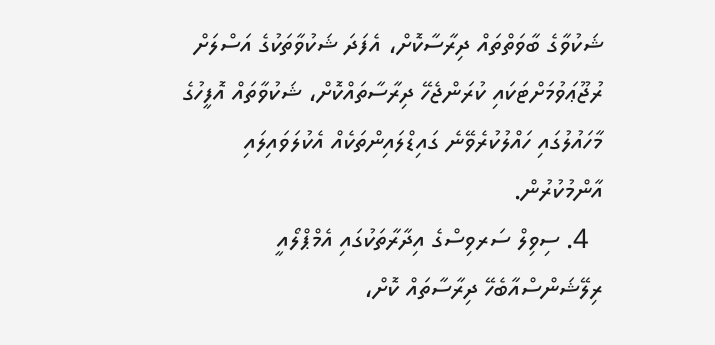ޝަކުވާގެ ބާވަތްތައް ދިރާސާކޮށް، އެފަދަ ޝަކުވާތަކުގެ އަސްލަށް ރުޖޫޢަވުމަށްޓަކައި ކުރަންޖެހޭ ދިރާސާތައްކޮށް، ޝަކުވާތައް އޮފީހުގެ މާހައުލުގައި ހައްލުކުރެވޭނެ ގައިޑްލައިންތަކެއް އެކުލަވައިލައި އާންމުކުރުން.
  4. ސިވިލް ސަރވިސްގެ އިދާރާތަކުގައި އެމްޕްލޯއީ ރިލޭޝަންސްއާބެހޭ ދިރާސާތައް ކޮށް،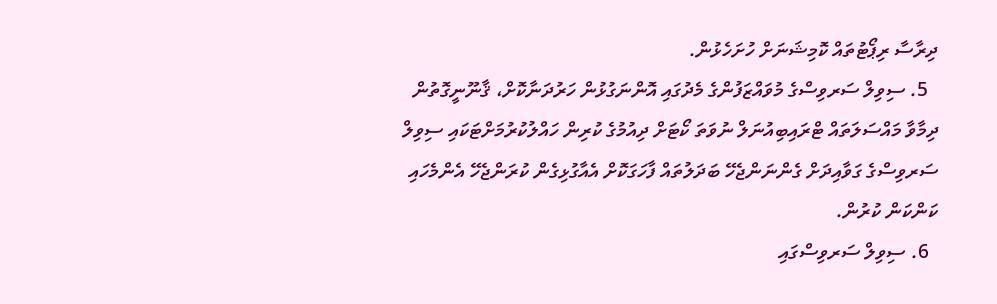ދިރާސާ ރިޕޯޓުތައް ކޮމިޝަނަށް ހުށަހެޅުން.
  5. ސިވިލް ސަރވިސްގެ މުވައްޒަފުންގެ މެދުގައި އޮންނަގުޅުން ހަރުދަނާކޮށް، ޤާނޫނީގޮތުން ދިމާވާ މައްސަލަތައް ޓްރައިބިއުނަލް ނުވަތަ ކޯޓަށް ދިއުމުގެ ކުރިން ހައްލުކުރުމަށްޓަކައި ސިވިލް ސަރވިސްގެ ގަވާއިދަށް ގެންނަންޖެހޭ ބަދަލުތައް ފާހަގަކޮށް އެއާގުޅިގެން ކުރަންޖެހޭ އެންމެހައި ކަންކަން ކުރުން.
  6. ސިވިލް ސަރވިސްގައި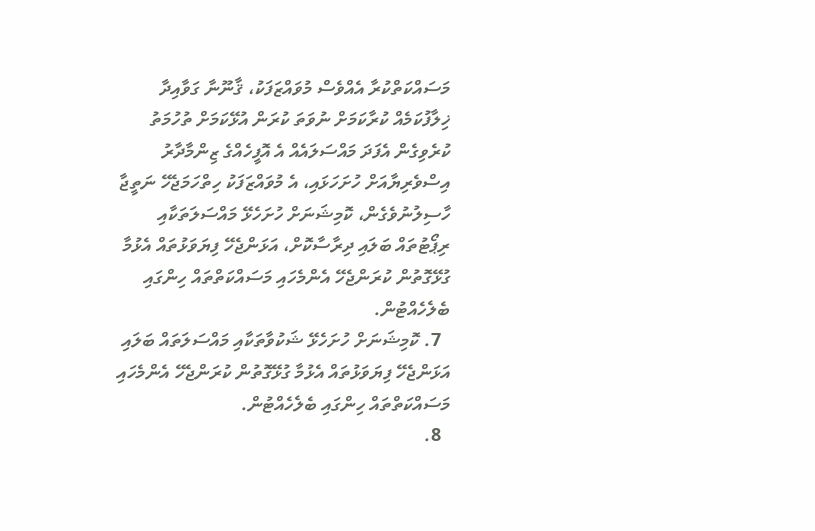މަސައްކަތްކުރާ އެއްވެސް މުވައްޒަފަކު، ޤާނޫނާ ގަވާއިދާ ޚިލާފުކަމެއް ކުރާކަމަށް ނުވަތަ ކުރަން އުޅޭކަމަށް ތުހުމަތު ކުރެވިގެން އެފަދަ މައްސަލައެއް އެ އޮފީހެއްގެ ޒިންމާދާރު އިސްވެރިޔާއަށް ހުށަހަޅައި، އެ މުވައްޒަފަކު ހިތްހަމަޖެހޭ ނަތީޖާ ހާސިލުނުވެގެން، ކޮމިޝަނަށް ހުށަހެޅޭ މައްސަލަތަކާއި ރިޕޯޓުތައް ބަލައި ދިރާސާކޮށް، އަޅަންޖެހޭ ފިޔަވަޅުތައް އެޅުމާ ގުޅޭގޮތުން ކުރަންޖެހޭ އެންމެހައި މަސައްކަތްތައް ހިންގައި ބެލެހެއްޓުން.
  7. ކޮމިޝަނަށް ހުށަހެޅޭ ޝަކުވާތަކާއި މައްސަލަތައް ބަލައި އަޅަންޖެހޭ ފިޔަވަޅުތައް އެޅުމާ ގުޅޭގޮތުން ކުރަންޖެހޭ އެންމެހައި މަސައްކަތްތައް ހިންގައި ބެލެހެއްޓުން.
  8.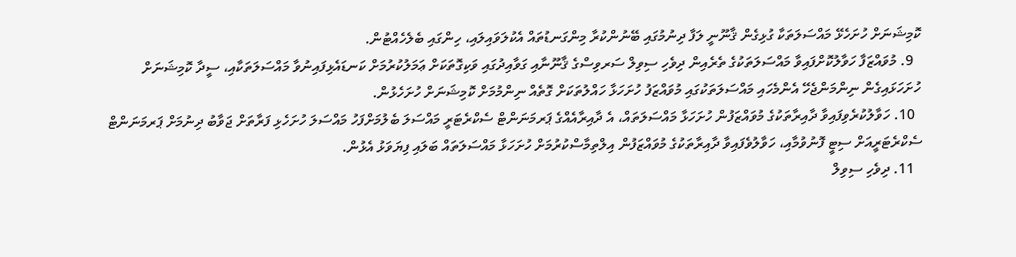ކޮމިޝަނަށް ހުށަހެޅޭ މައްސަލަތަކާ ގުޅިގެން ޤާނޫނީ ލަފާ ދިނުމުގައި ބޭނުންކުރާ މިންގަނޑުތައް އެކުލަވައިލައި، ހިންގައި ބެލެހެއްޓުން.
  9. މުވައްޒަފާ ހަވާލުކޮށްފައިވާ މައްސަލަތަކުގެ ތެރެއިން ދިވެހި ސިވިލް ސަރވިސްގެ ޤާނޫނާއި ގަވާއިދުގައި ވަކިގޮތަކަށް ޢަމަލުކުރުމަށް ކަނޑައެޅިފައިނުވާ މައްސަލަތަކާއި، ސީދާ ކޮމިޝަނަށް ހުށަހަޅައިގެން ނިންމަންޖެހޭ އެންމެހައި މައްސަލަތަކުގައި މުވައްޒަފު ހުށަހަޅާ ހައްލުތަކަށް ގޮތެއް ނިންމުމަށް ކޮމިޝަނަށް ހުށަހެޅުން.
  10. ހަވާލުކުރެވިފައިވާ ދާއިރާތަކުގެ މުވައްޒަފުން ހުށަހަޅާ މައްސަލަތައް، އެ ދާއިރާއެއްގެ ޕަރމަނަންޓް ސެކްރެޓަރީ މައްސަލަ ބެލުމަށްފަހު މައްސަލަ ހުށަހެޅި ފަރާތަށް ޖަވާބު ދިނުމަށް ޕަރމަނަންޓް ސެކްރެޓަރީއަށް ސިޓީ ފޮނުވުމާއި، ހަވާލުވެފައިވާ ދާއިރާތަކުގެ މުވައްޒަފުން އިލްތިމާސްކުރުމަށް ހުށަހަޅާ މައްސަލަތައް ބަލައި ފިޔަވަޅު އެޅުން.
  11. ދިވެހި ސިވިލް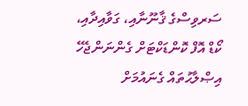ސަރވިސްގެ ޤާނޫނާއި، ގަވާއިދާއި، ކޯޑް އޮފް ކޮންޑަކްޓަށް ގެންނަންޖެހޭ އިޞްލާޙުތައް ގެނައުމަށް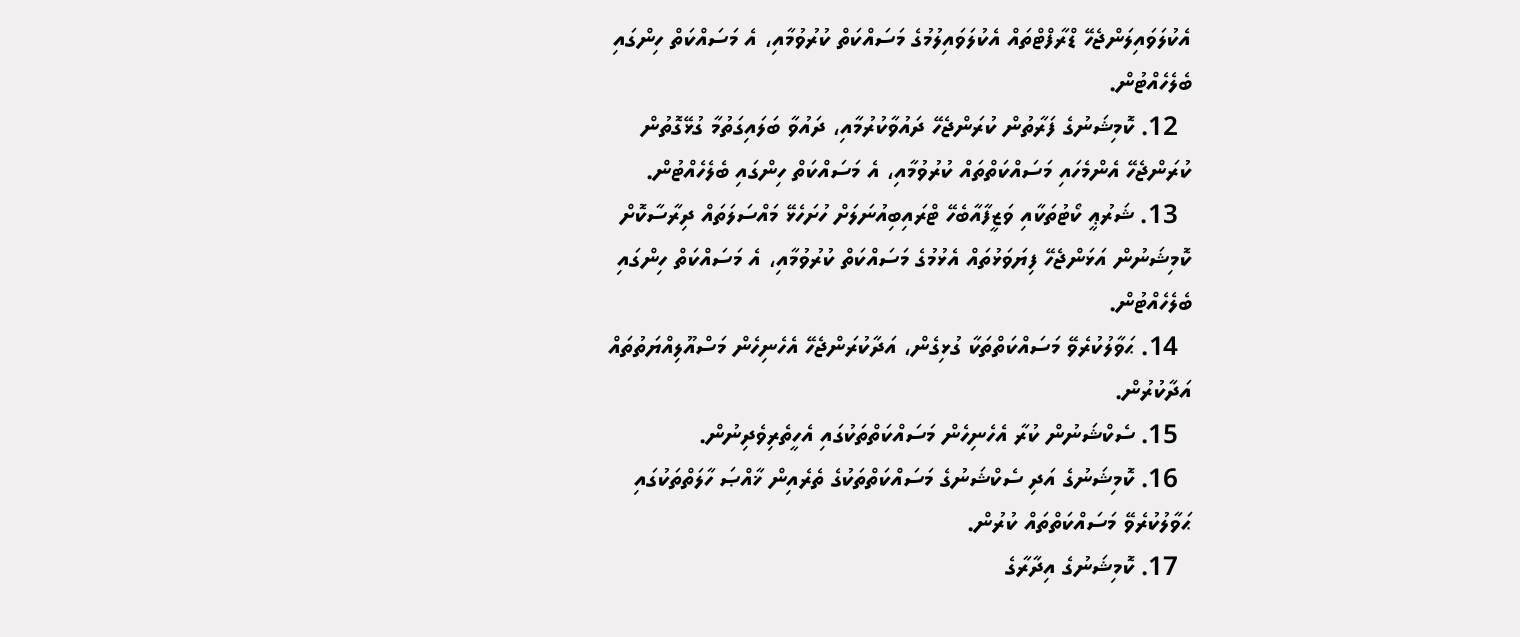އެކުލަވައިލަންޖެހޭ ޑްރާފްޓްތައް އެކުލަވައިލުމުގެ މަސައްކަތް ކުރުވުމާއި، އެ މަސައްކަތް ހިންގައި ބެލެހެއްޓުން.
  12. ކޮމިޝަނުގެ ފަރާތުން ކުރަންޖެހޭ ދައުވާކުރުމާއި، ދައުވާ ބަލައިގަތުމާ ގުޅޭގޮތުން ކުރަންޖެހޭ އެންމެހައި މަސައްކަތްތައް ކުރުވުމާއި، އެ މަސައްކަތް ހިންގައި ބެލެހެއްޓުން.
  13. ޝަރުޢީ ކޯޓުތަކާއި ވަޒީފާއާބެހޭ ޓްރައިބިއުނަލަށް ހުށަހެޅޭ މައްސަލަތައް ދިރާސާކޮށް ކޮމިޝަނުން އަޅަންޖެހޭ ފިޔަވަޅުތައް އެޅުމުގެ މަސައްކަތް ކުރުވުމާއި، އެ މަސައްކަތް ހިންގައި ބެލެހެއްޓުން.
  14. ޙަވާލުކުރެވޭ މަސައްކަތްތަކާ ގުޅިގެން، އަދާކުރަންޖެހޭ އެހެނިހެން މަސްއޫލިއްޔަތުތައް އަދާކުރުން.
  15. ސެކްޝަނުން ކުރާ އެހެނިހެން މަސައްކަތްތަކުގައި އެހީތެރިވެދިނުން.
  16. ކޮމިޝަނުގެ އަދި ސެކްޝަނުގެ މަސައްކަތްތަކުގެ ތެރެއިން ޚާއްޞަ ހާލަތްތަކުގައި ޙަވާލުކުރެވޭ މަސައްކަތްތައް ކުރުން.
  17. ކޮމިޝަނުގެ އިދާރާގެ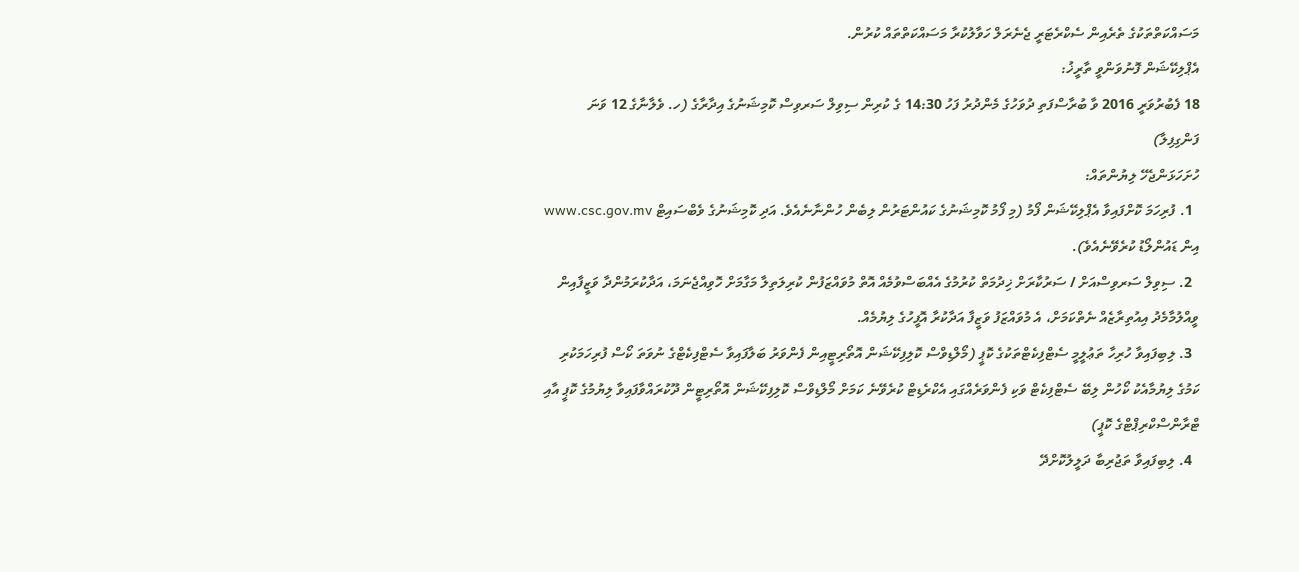މަސައްކަތްތަކުގެ ތެރެއިން ސެކްރެޓަރީ ޖެނެރަލް ހަވާލުކުރާ މަސައްކަތްތައް ކުރުން.
އެޕްލިކޭޝަން ފޮނުވަންވީ ތާރީޚު:
18 ފެބުރުވަރީ 2016 ވާ ބުރާސްފަތި ދުވަހުގެ މެންދުރު ފަހު 14:30 ގެ ކުރިން ސިވިލް ސަރވިސް ކޮމިޝަނުގެ އިދާރާގެ (ހ. ވެލާނާގެ 12 ވަނަ ފަންގިފިލާ)
ހުށަހަޅަންޖެހޭ ލިޔުންތައް:
  1. ފުރިހަމަ ކޮށްފައިވާ އެޕްލިކޭޝަން ފޯމު (މި ފޯމު ކޮމިޝަނުގެ ކައުންޓަރުން ލިބެން ހުންނާނެއެވެ. އަދި ކޮމިޝަނުގެ ވެބްސައިޓް www.csc.gov.mv އިން ޑައުންލޯޑު ކުރެވޭނެއެވެ).
  2. ސިވިލް ސަރވިސްއަށް / ސަރުކާރަށް ޚިދުމަތް ކުރުމުގެ އެއްބަސްވުމެއް އޮތް މުވައްޒަފުން ކުރިލަތިލާ މަގާމަށް ހޮވިއްޖެނަމަ، އަދާކުރަމުންދާ ވަޒީފާއިން ވީއްލުމާމެދު އިއުތިރާޒެއް ނެތްކަމަށް، އެ މުވައްޒަފު ވަޒީފާ އަދާކުރާ އޮފީހުގެ ލިޔުމެއް.
  3. ލިބިފައިވާ ހުރިހާ ތަޢުލީމީ ސެޓްފިކެޓްތަކުގެ ކޮޕީ (މޯލްޑިވްސް ކޮލިފިކޭޝަން އޮތޯރިޓީއިން ފެންވަރު ބަލާފައިވާ ސެޓްފިކެޓްގެ ނުވަތަ ކޯސް ފުރިހަމަކުރި ކަމުގެ ލިޔުމާއެކު ކޯހުން ލިބޭ ސެޓްފިކެޓް ވަކި ފެންވަރެއްގައި އެކްރެޑިޓް ކުރެވޭނެ ކަމަށް މޯލްޑިވްސް ކޮލިފިކޭޝަން އޮތޯރިޓީން ދޫކުރައްވާފައިވާ ލިޔުމުގެ ކޮޕީ އާއި ޓްރާންސްކްރިޕްޓްގެ ކޮޕީ)
  4. ލިބިފައިވާ ތަޖުރިބާ ދަލީލުކޮށްދޭ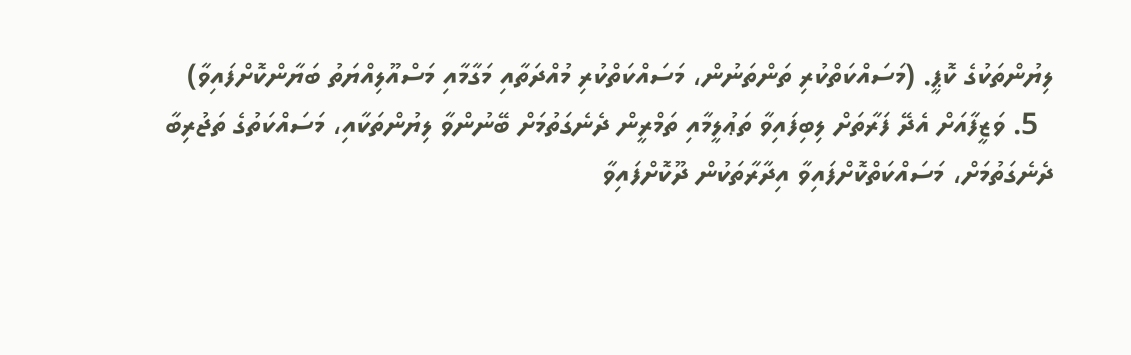ލިޔުންތަކުގެ ކޮޕީ. (މަސައްކަތްކުރި ތަންތަނުން، މަސައްކަތްކުރި މުއްދަތާއި މަގާމާއި މަސްއޫލިއްޔަތު ބަޔާންކޮށްފައިވާ)
  5. ވަޒީފާއަށް އެދޭ ފަރާތަށް ލިބިފައިވާ ތަޢުލީމާއި ތަމްރީން ދެނެގަތުމަށް ބޭނުންވާ ލިޔުންތަކާއި، މަސައްކަތުގެ ތަޖުރިބާ ދެނެގަތުމަށް، މަސައްކަތްކޮށްފައިވާ އިދާރާތަކުން ދޫކޮށްފައިވާ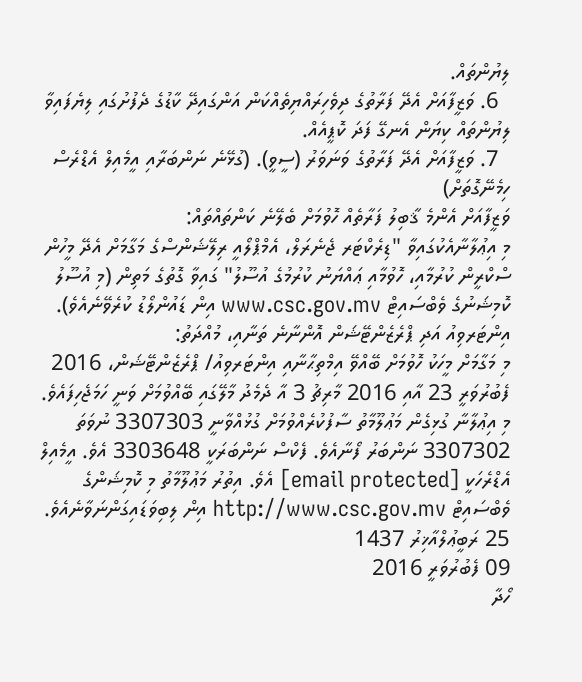ލިޔުންތައް.
  6. ވަޒީފާއަށް އެދޭ ފަރާތުގެ ދިވެހިރައްޔިތެއްކަން އަންގައިދޭ ކާޑުގެ ދެފުށުގައި ލިޔެފައިވާ ލިޔުންތައް ކިޔަން އެނގޭ ފަދަ ކޮޕީއެއް.
  7. ވަޒީފާއަށް އެދޭ ފަރާތުގެ ވަނަވަރު (ސީވީ). (ގުޅޭނެ ނަންބަރާއި އީމެއިލް އެޑްރެސް ހިމެނޭގޮތަށް)
ވަޒީފާއަށް އެންމެ ޤާބިލު ފަރާތެއް ހޮވުމަށް ބެލޭނެ ކަންތައްތައް:
މި އިޢުލާނާއެކުގައިވާ "ޑިރެކްޓަރ ޖެނެރަލް، އެމްޕްލޯއީ ރިލޭޝަންސްގެ މަގާމަށް އެދޭ މީހުން ސްކްރީން ކުރުމާއި، ހޮވުމާއި ޢައްޔަނު ކުރުމުގެ އުސޫލު" ގައިވާ ގޮތުގެ މަތިން (މި އުސޫލު ކޮމިޝަނުގެ ވެބްސައިޓް www.csc.gov.mv އިން ޑައުންލޯޑު ކުރެވޭނެއެވެ).
އިންޓަރވިއު އަދި ޕްރެޒެންޓޭޝަން އޮންނާނެ ތަނާއި، މުއްދަތު:
މި މަގާމަށް މީހަކު ހޮވުމަށް ބޭއްވޭ އިމްތިޙާނާއި އިންޓަރވިއު/ ޕްރެޒެންޓޭޝަން، 2016 ފެބުރުވަރީ 23 އާއި 2016 މާރިޗު 3 އާ ދެމެދު މާލޭގައި ބޭއްވުމަށް ވަނީ ހަމަޖެހިފައެވެ.
މި އިޢުލާނާ ގުޅިގެން މަޢުލޫމާތު ސާފުކުރެއްވުމަށް ގުޅުއްވާނީ 3307303 ނުވަތަ 3307302 ނަންބަރު ފޯނާއެވެ. ފެކްސް ނަންބަރަކީ 3303648 އެވެ. އީމެއިލް އެޑްރެހަކީ [email protected] އެވެ. އިތުރު މަޢުލޫމާތު މި ކޮމިޝަންގެ ވެބްސައިޓް http://www.csc.gov.mv އިން ލިބިވަޑައިގަންނަވާނެއެވެ.
25 ރަބީޢުލްއާޚިރު 1437
09 ފެބުރުވަރީ 2016
ހޯދާ